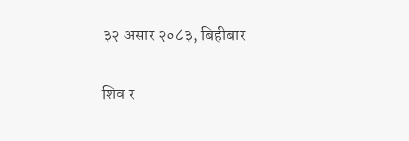३२ असार २०८३, बिहीबार

शिव र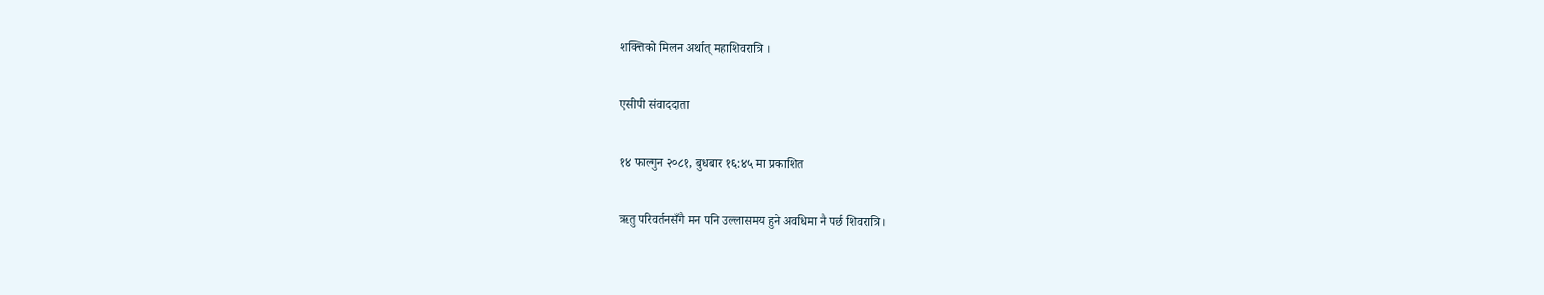शक्त्तिको मिलन अर्थात् महाशिवरात्रि ।

एसीपी संवाददाता

१४ फाल्गुन २०८१, बुधबार १६:४५ मा प्रकाशित

ऋतु परिवर्तनसँगै मन पनि उल्लासमय हुने अवधिमा नै पर्छ शिवरात्रि।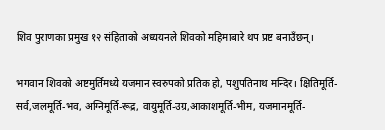शिव पुराणका प्रमुख १२ संहिताको अध्ययनले शिवको महिमाबारे थप प्रष्ट बनाउँछन्।

भगवान शिवको अष्टमुर्तिमध्ये यजमान स्वरुपको प्रतिक हो, पशुपतिनाथ मन्दिर। क्षितिमूर्ति-सर्व,जलमूर्ति-भव, अग्निमूर्ति-रूद्र, वायुमूर्ति-उग्र,आकाशमूर्ति-भीम, यजमानमूर्ति-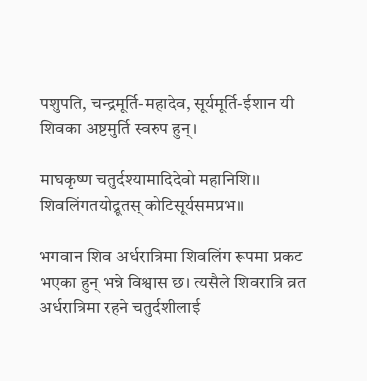पशुपति, चन्द्रमूर्ति-महादेव, सूर्यमूर्ति-ईशान यी शिवका अष्टमुर्ति स्वरुप हुन्।

माघकृष्ण चतुर्दश्यामादिदेवो महानिशि।।
शिवलिंगतयोद्रूतस् कोटिसूर्यसमप्रभ॥

भगवान शिव अर्धरात्रिमा शिवलिंग रूपमा प्रकट भएका हुन् भन्ने विश्वास छ। त्यसैले शिवरात्रि व्रत अर्धरात्रिमा रहने चतुर्दशीलाई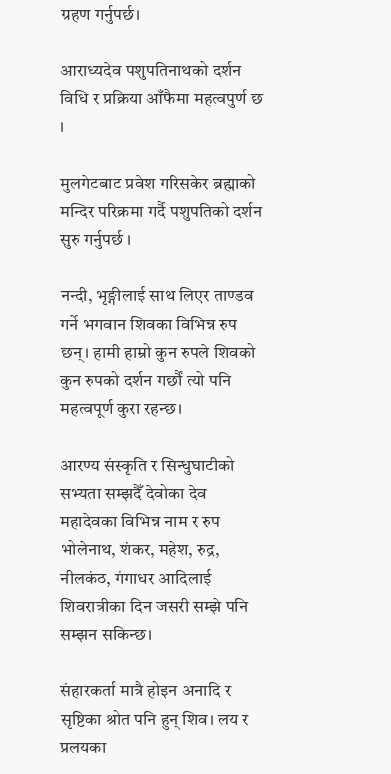ग्रहण गर्नुपर्छ।

आराध्यदेव पशुपतिनाथको दर्शन विधि र प्रक्रिया आँफैमा महत्वपुर्ण छ ।

मुलगेटबाट प्रवेश गरिसकेर ब्रह्माको मन्दिर परिक्रमा गर्दै पशुपतिको दर्शन सुरु गर्नुपर्छ ।

नन्दी, भृङ्गीलाई साथ लिएर ताण्डव गर्ने भगवान शिवका विभिन्न रुप छन्। हामी हाम्रो कुन रुपले शिवको कुन रुपको दर्शन गर्छौं त्यो पनि महत्वपूर्ण कुरा रहन्छ।

आरण्य संस्कृति र सिन्धुघाटीको सभ्यता सम्झदैँ देवोका देव महादेवका विभिन्न नाम र रुप भोलेनाथ, शंकर, महेश, रुद्र, नीलकंठ, गंगाधर आदिलाई शिवरात्रीका दिन जसरी सम्झे पनि सम्झन सकिन्छ।

संहारकर्ता मात्रै होइन अनादि र सृष्टिका श्रोत पनि हुन् शिव। लय र प्रलयका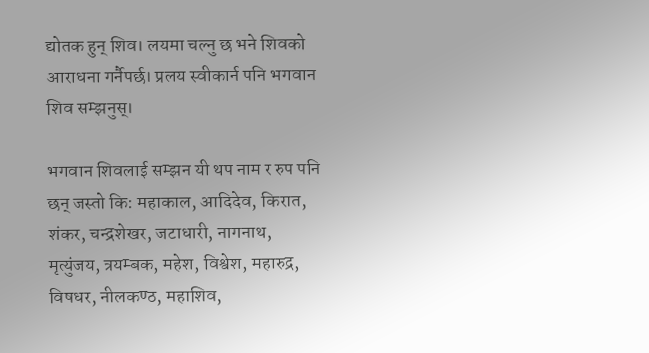द्योतक हुन् शिव। लयमा चल्नु छ भने शिवको आराधना गर्नैपर्छ। प्रलय स्वीकार्न पनि भगवान शिव सम्झनुस्।

भगवान शिवलाई सम्झन यी थप नाम र रुप पनि छन् जस्तो कि: महाकाल, आदिदेव, किरात, शंकर, चन्द्रशेखर, जटाधारी, नागनाथ, मृत्युंजय, त्रयम्बक, महेश, विश्वेश, महारुद्र, विषधर, नीलकण्ठ, महाशिव,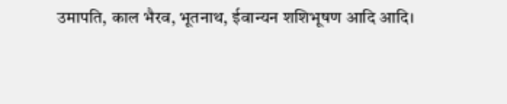उमापति, काल भैरव, भूतनाथ, ईवान्यन शशिभूषण आदि आदि।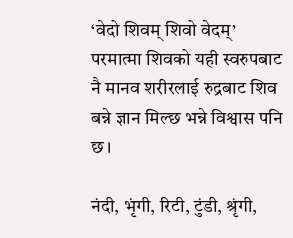‘वेदो शिवम् शिवो वेदम्’ परमात्मा शिवको यही स्वरुपबाट नै मानव शरीरलाई रुद्रबाट शिव बन्ने ज्ञान मिल्छ भन्ने विश्वास पनि छ।

नंदी, भृंगी, रिटी, टुंडी, श्रृंगी,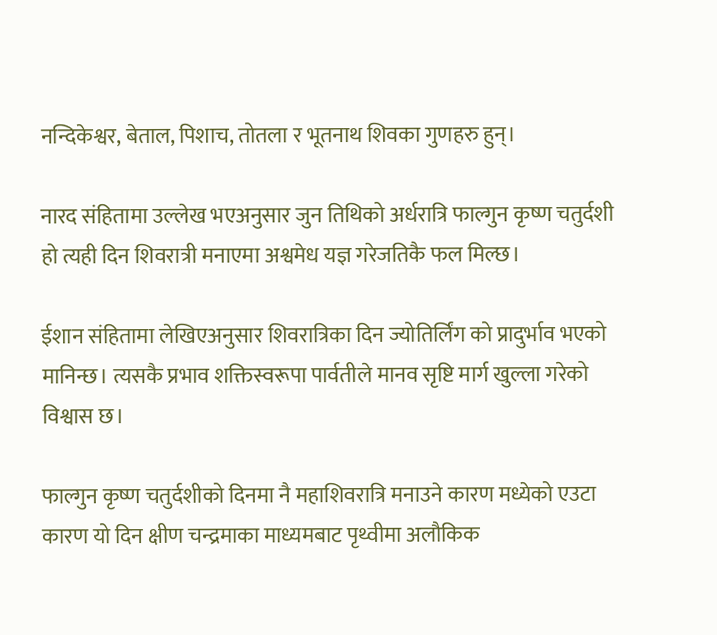नन्दिकेश्वर, बेताल, पिशाच, तोतला र भूतनाथ शिवका गुणहरु हुन्।

नारद संहितामा उल्लेख भएअनुसार जुन तिथिको अर्धरात्रि फाल्गुन कृष्ण चतुर्दशी हो त्यही दिन शिवरात्री मनाएमा अश्वमेध यज्ञ गरेजतिकै फल मिल्छ।

ईशान संहितामा लेखिएअनुसार शिवरात्रिका दिन ज्योतिर्लिंग को प्रादुर्भाव भएको मानिन्छ। त्यसकै प्रभाव शक्तिस्वरूपा पार्वतीले मानव सृष्टि मार्ग खुल्ला गरेको विश्वास छ।

फाल्गुन कृष्ण चतुर्दशीको दिनमा नै महाशिवरात्रि मनाउने कारण मध्येको एउटा कारण यो दिन क्षीण चन्द्रमाका माध्यमबाट पृथ्वीमा अलौकिक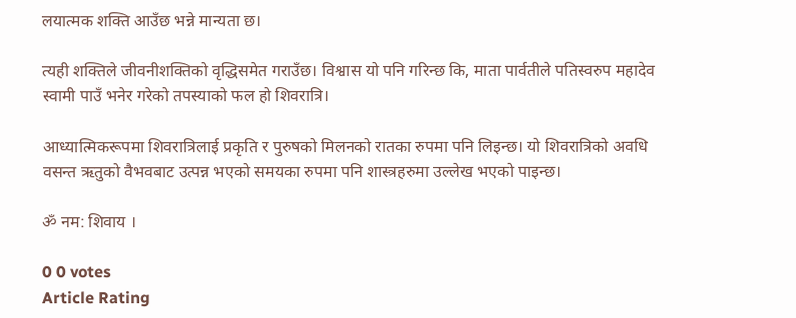लयात्मक शक्ति आउँछ भन्ने मान्यता छ।

त्यही शक्तिले जीवनीशक्तिको वृद्धिसमेत गराउँछ। विश्वास यो पनि गरिन्छ कि, माता पार्वतीले पतिस्वरुप महादेव स्वामी पाउँ भनेर गरेको तपस्याको फल हो शिवरात्रि।

आध्यात्मिकरूपमा शिवरात्रिलाई प्रकृति र पुरुषको मिलनको रातका रुपमा पनि लिइन्छ। यो शिवरात्रिको अवधि वसन्त ऋतुको वैभवबाट उत्पन्न भएको समयका रुपमा पनि शास्त्रहरुमा उल्लेख भएको पाइन्छ।

ॐ नम: शिवाय ।

0 0 votes
Article Rating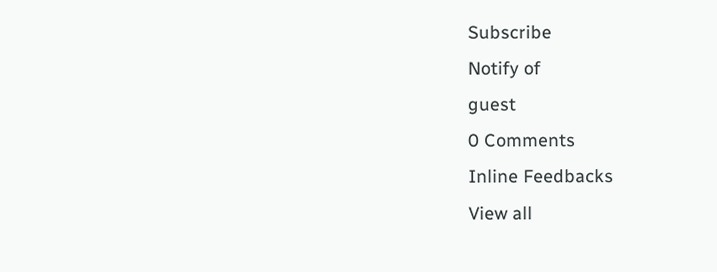Subscribe
Notify of
guest
0 Comments
Inline Feedbacks
View all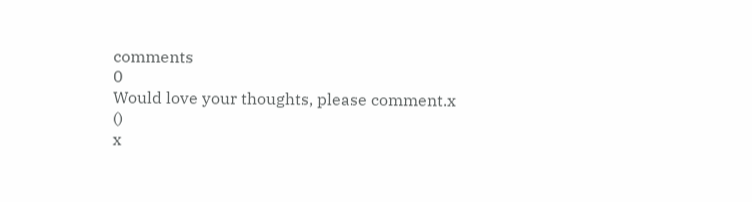comments
0
Would love your thoughts, please comment.x
()
x